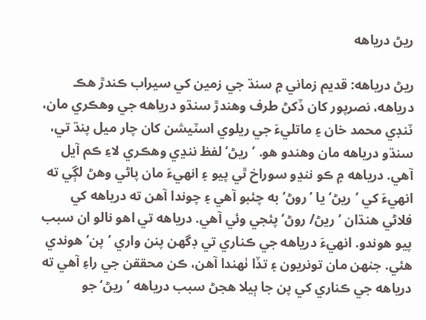ريڻ درياهه

ريڻ درياهه: قديم زماني ۾ سنڌ جي زمين کي سيراب ڪندڙ هڪ درياهه، نصرپور کان ڏکڻ طرف وهندڙ سنڌو درياهه جي وهڪري مان، ٽنڊي محمد خان ۽ ماتليءَ جي ريلوي اسٽيشن کان چار ميل پنڌ تي، سنڌو درياهه مان وهندو هو. ’ريڻ‘ لفظ ننڍي وهڪري لاءِ ڪم آيل آهي. درياهه ۾ ڪو ننڍو سوراخ ٿي پيو ۽ انهيءَ مان پاڻي وهڻ لڳي ته انهيءَ کي ’ريڻ‘ يا ’روڻ‘ به چئبو آهي ۽ چوندا آهن ته درياهه کي فلاڻي هنڌان ’ريڻ/ روڻ‘ پئجي وئي آهي. درياهه تي اهو نالو ان سبب پيو هوندو. انهيءَ درياهه جي ڪناري تي ڊگهن پنن واري ’پن‘ هوندي هئي. جنهن مان تونريون ۽ تڏا ٺهندا آهن، ڪن محققن جي راءِ آهي ته درياهه جي ڪناري کي پن جا ٻيلا هجڻ سبب درياهه ’ريڻ‘ جو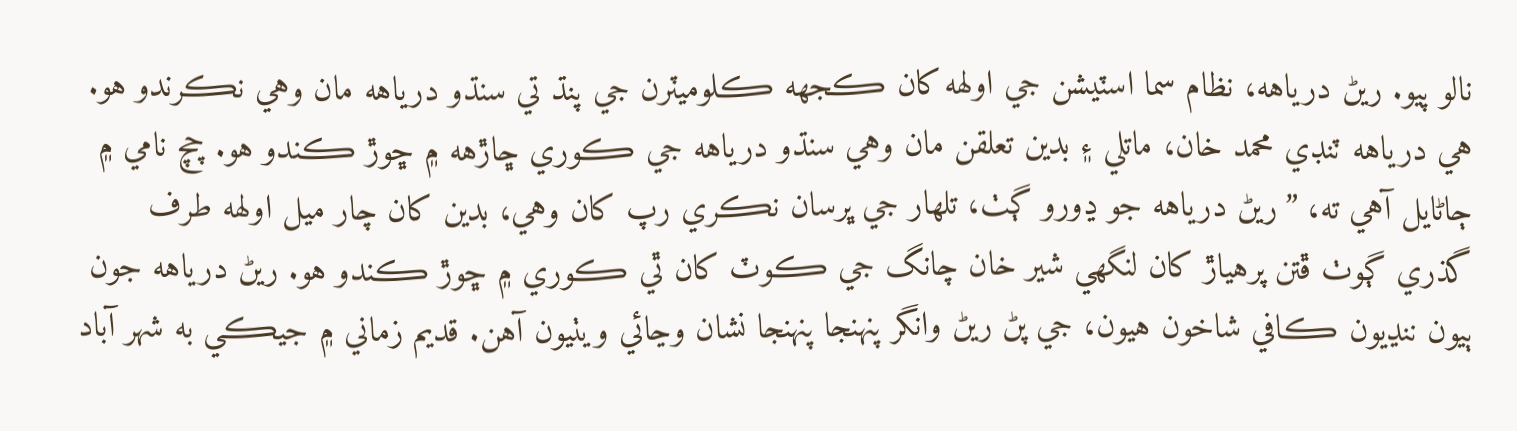نالو پيو. ريڻ درياهه، نظام سما اسٽيشن جي اولهه کان ڪجهه ڪلوميٽرن جي پنڌ تي سنڌو درياهه مان وهي نڪرندو هو. هي درياهه ٽنڊي محمد خان، ماتلي ۽ بدين تعلقن مان وهي سنڌو درياهه جي ڪوري ڇاڙهه ۾ ڇوڙ ڪندو هو. چچ نامي ۾ ڄاڻايل آهي ته، ”ريڻ درياهه جو ڍورو ڳٺ، تلهار جي ڀرسان نڪري رپ کان وهي، بدين کان چار ميل اولهه طرف گذري ڳوٺ ڦتن پرهياڙ کان لنگهي شير خان چانگ جي ڪوٽ کان ٿي ڪوري ۾ ڇوڙ ڪندو هو. ريڻ درياهه جون ٻيون ننڍيون ڪافي شاخون هيون، جي پڻ ريڻ وانگر پنهنجا پنهنجا نشان وڃائي ويٺيون آهن. قديم زماني ۾ جيڪي به شهر آباد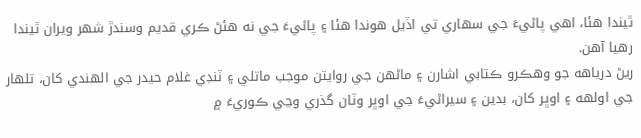ٿيندا هئا، اهي پاڻيءَ جي سهاري تي اڏيل هوندا هئا ۽ پاڻيءَ جي نه هئڻ ڪري قديم وسندڙ شهر ويران ٿيندا رهيا آهن.
ريڻ درياهه جو وهڪرو ڪتابي اشارن ۽ ماڻهن جي روايتن موجب ماتلي ۽ ٽنڊي غلام حيدر جي الهندي کان، تلهار جي اولهه ۽ اوڀر کان، بدين ۽ سيراڻيءَ جي اوڀر وٽان گذري وڃي ڪوريءَ ۾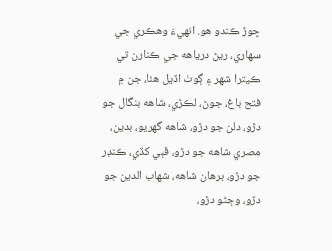ڇوڙ ڪندو هو. انهيءَ وهڪري جي سهاري، ريڻ درياهه جي ڪنارن تي ڪيترا شهر ۽ ڳوٺ اڏيل هئا، جن ۾ فتح باغ، جوڻ، لڪڙي، شاهه بنگال جو دڙو، دلن جو دڙو، شاهه گهريو، بدين، مصري شاهه جو دڙو، ڦٻي کڏي، ڪنڊر جو دڙو، برهان شاهه، شهاب الدين جو دڙو، وڄڻو دڙو،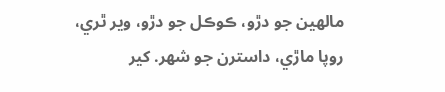مالهين جو دڙو، ڪوڪل جو دڙو، وير ٿري، روپا ماڙي، داسترن جو شهر. کير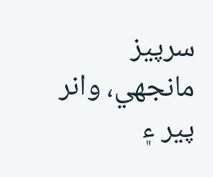سرپيز مانجهي، وانر پير ۽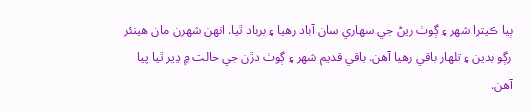ٻيا ڪيترا شهر ۽ ڳوٺ ريڻ جي سهاري سان آباد رهيا ۽ برباد ٿيا. انهن شهرن مان هينئر رڳو بدين ۽ تلهار باقي رهيا آهن. باقي قديم شهر ۽ ڳوٺ دڙن جي حالت ۾ ڍير ٿيا پيا آهن.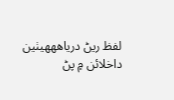لفظ ريڻ درياههھيٺين داخلائن ۾ پڻ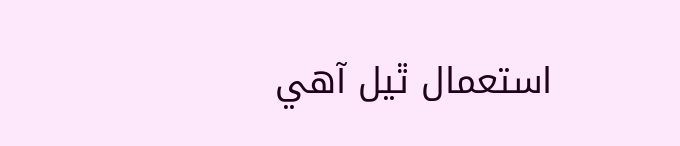استعمال ٿيل آھي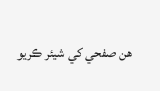هن صفحي کي شيئر ڪريو